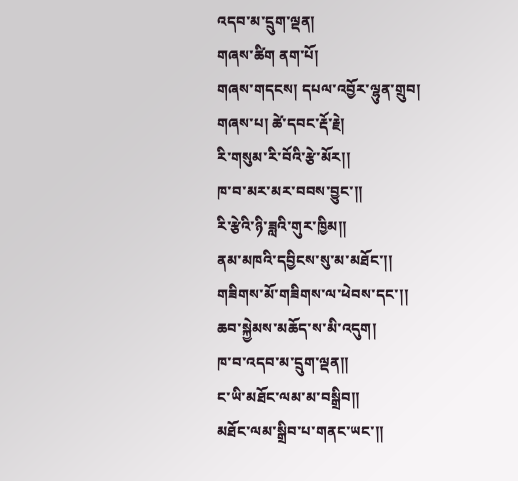འདབ་མ་དྲུག་ལྡན།
གཞས་ཚིག ནག་པོ།
གཞས་གདངས། དཔལ་འབྱོར་ལྷུན་གྲུབ།
གཞས་པ། ཚེ་དབང་རྡོ་རྗེ།
རི་གསུམ་རི་བོའི་རྩེ་མོར།།
ཁ་བ་མར་མར་བབས་བྱུང་།།
རི་རྩེའི་ཉི་ཟླའི་གུར་ཁྱིམ།།
ནམ་མཁའི་དབྱིངས་སུ་མ་མཐོང་།།
གཟིགས་མོ་གཟིགས་ལ་ཕེབས་དང་།།
ཆབ་སྐྱེམས་མཆོད་ས་མི་འདུག།
ཁ་བ་འདབ་མ་དྲུག་ལྡན།།
ང་ཡི་མཐོང་ལམ་མ་བསྒྲིབ།།
མཐོང་ལམ་སྒྲིབ་པ་གནང་ཡང་།།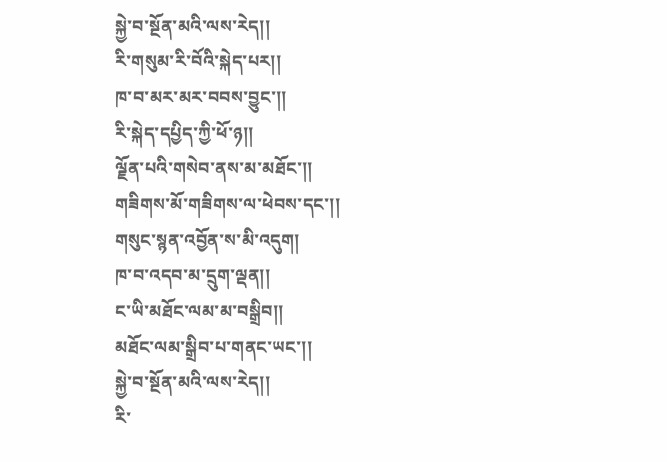སྐྱེ་བ་སྔོན་མའི་ལས་རེད།།
རི་གསུམ་རི་བོའི་སྐེད་པར།།
ཁ་བ་མར་མར་བབས་བྱུང་།།
རི་སྐེད་དཔྱིད་ཀྱི་ཕོ་ཉ།།
ལྗོན་པའི་གསེབ་ནས་མ་མཐོང་།།
གཟིགས་མོ་གཟིགས་ལ་ཕེབས་དང་།།
གསུང་སྙན་འབྱོན་ས་མི་འདུག།
ཁ་བ་འདབ་མ་དྲུག་ལྡན།།
ང་ཡི་མཐོང་ལམ་མ་བསྒྲིབ།།
མཐོང་ལམ་སྒྲིབ་པ་གནང་ཡང་།།
སྐྱེ་བ་སྔོན་མའི་ལས་རེད།།
རི་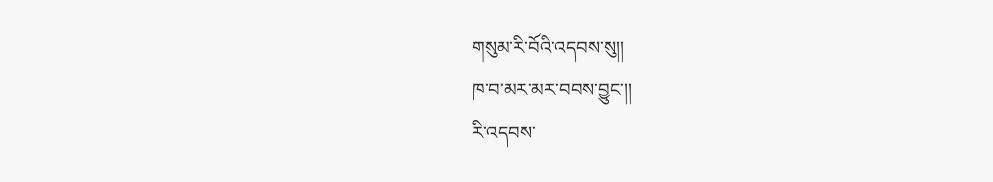གསུམ་རི་བོའི་འདབས་སུ།།
ཁ་བ་མར་མར་བབས་བྱུང་།།
རི་འདབས་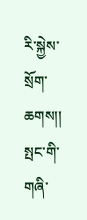རི་སྐྱེས་སྲོག་ཆགས།།
སྤང་གི་གཞི་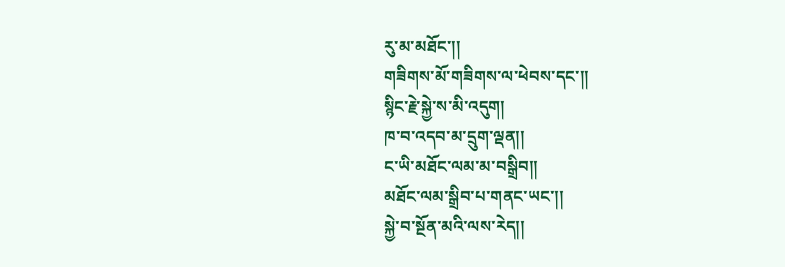རུ་མ་མཐོང་།།
གཟིགས་མོ་གཟིགས་ལ་ཕེབས་དང་།།
སྙིང་རྗེ་སྐྱེ་ས་མི་འདུག།
ཁ་བ་འདབ་མ་དྲུག་ལྡན།།
ང་ཡི་མཐོང་ལམ་མ་བསྒྲིབ།།
མཐོང་ལམ་སྒྲིབ་པ་གནང་ཡང་།།
སྐྱེ་བ་སྔོན་མའི་ལས་རེད།།